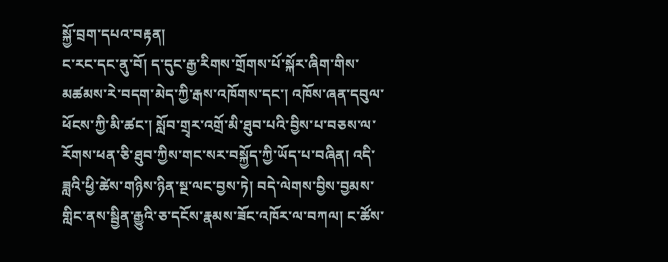སྐྱོ་བྲག་དཔའ་བརྟན།
ང་རང་དང་ནུ་བོ། ད་དུང་རྒྱ་རིགས་གྲོགས་པོ་སྐོར་ཞིག་གིས་མཚམས་རེ་བདག་མེད་ཀྱི་རྒས་འཁོགས་དང་། འཁོས་ཞན་དབུལ་ཕོངས་ཀྱི་མི་ཚང་། སློབ་གྲྭར་འགྲོ་མི་ཐུབ་པའི་བྱིས་པ་བཅས་ལ་རོགས་ཕན་ཅི་ཐུབ་ཀྱིས་གང་སར་བསྐྱོད་ཀྱི་ཡོད་པ་བཞིན། འདི་ཟླའི་ཕྱི་ཚེས་གཉིས་ཉིན་སྔ་ལང་བྱས་ཏེ། བདེ་ལེགས་བྱིས་བྱམས་གླིང་ནས་སྦྱིན་རྒྱུའི་ཅ་དངོས་རྣམས་ཟོང་འཁོར་ལ་བཀལ། ང་ཚོས་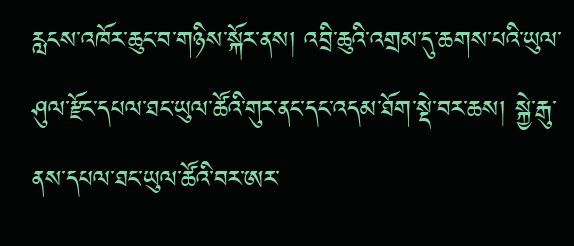རླངས་འཁོར་ཆུང་བ་གཉིས་སྐོར་ནས། འབྲི་ཆུའི་འགྲམ་དུ་ཆགས་པའི་ཡུལ་ཤུལ་རྫོང་དཔལ་ཐང་ཡུལ་ཚོའི་གུར་ནང་དང་འདམ་ཐོག་སྡེ་བར་ཆས། སྐྱེ་རྒུ་ནས་དཔལ་ཐང་ཡུལ་ཚོའི་བར་ཨར་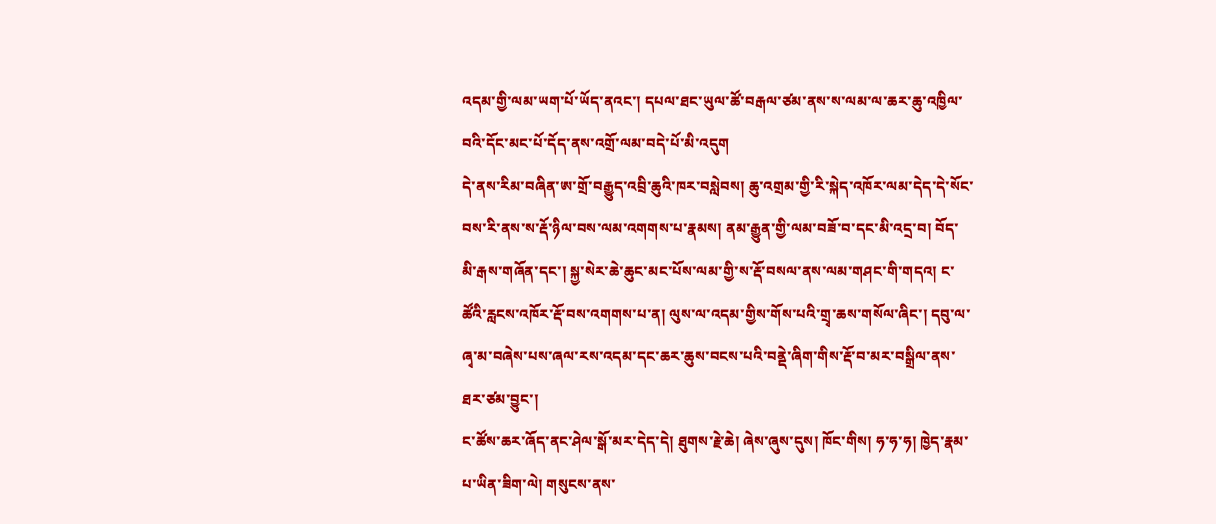འདམ་གྱི་ལམ་ཡག་པོ་ཡོད་ནའང་། དཔལ་ཐང་ཡུལ་ཚོ་བརྒལ་ཙམ་ནས་ས་ལམ་ལ་ཆར་ཆུ་འཁྱིལ་བའི་དོང་མང་པོ་དོད་ནས་འགྲོ་ལམ་བདེ་པོ་མི་འདུག
དེ་ནས་རིམ་བཞིན་ཨ་གྲོ་བརྒྱུད་འབྲི་ཆུའི་ཁར་བསླེབས། ཆུ་འགྲམ་གྱི་རི་སྐེད་འཁོར་ལམ་དེད་དེ་སོང་བས་རི་ནས་ས་རྡོ་ཉིལ་བས་ལམ་འགགས་པ་རྣམས། ནམ་རྒྱུན་གྱི་ལམ་བཟོ་བ་དང་མི་འདྲ་བ། བོད་མི་རྒས་གཞོན་དང་། སྐྱ་སེར་ཆེ་ཆུང་མང་པོས་ལམ་གྱི་ས་རྡོ་བསལ་ནས་ལམ་གཤང་གི་གདའ། ང་ཚོའི་རླངས་འཁོར་རྡོ་བས་འགགས་པ་ན། ལུས་ལ་འདམ་གྱིས་གོས་པའི་གྲྭ་ཆས་གསོལ་ཞིང་། དབུ་ལ་ཞྭ་མ་བཞེས་པས་ཞལ་རས་འདམ་དང་ཆར་ཆུས་བངས་པའི་བནྡེ་ཞིག་གིས་རྡོ་བ་མར་བསྒྲིལ་ནས་ཐར་ཙམ་བྱུང་།
ང་ཚོས་ཆར་ཞོད་ནང་ཤེལ་སྒོ་མར་དེད་དེ། ཐུགས་རྗེ་ཆེ། ཞེས་ཞུས་དུས། ཁོང་གིས། ཧ་ཧ་ཧ། ཁྱེད་རྣམ་པ་ཡིན་ཟིག་ལེ། གསུངས་ནས་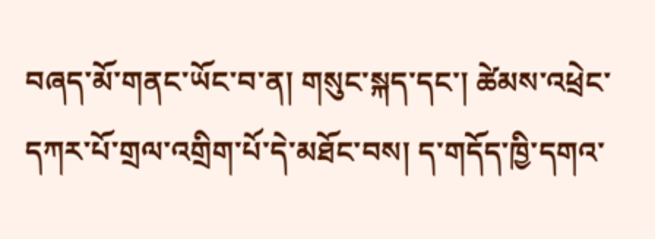བཞད་མོ་གནང་ཡོང་བ་ན། གསུང་སྐད་དང་། ཚེམས་འཕྲེང་དཀར་པོ་གྲལ་འགྲིག་པོ་དེ་མཐོང་བས། ད་གདོད་ཁྱི་དགའ་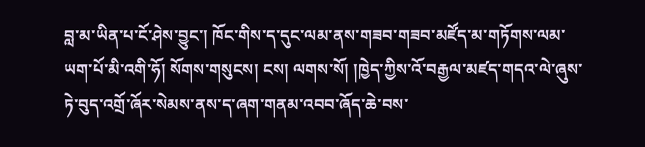བླ་མ་ཡིན་པ་ངོ་ཤེས་བྱུང་། ཁོང་གིས་ད་དུང་ལམ་ནས་གཟབ་གཟབ་མཛོད་མ་གཏོགས་ལམ་ཡག་པོ་མི་འགི་ཧོ། སོགས་གསུངས། ངས། ལགས་སོ། །ཁྱེད་ཀྱིས་འོ་བརྒྱལ་མཛད་གདའ་ལེ་ཞུས་ཏེ་བུད་འགྲོ་ཞོར་སེམས་ནས་ད་ཞག་གནམ་འབབ་ཞོད་ཆེ་བས་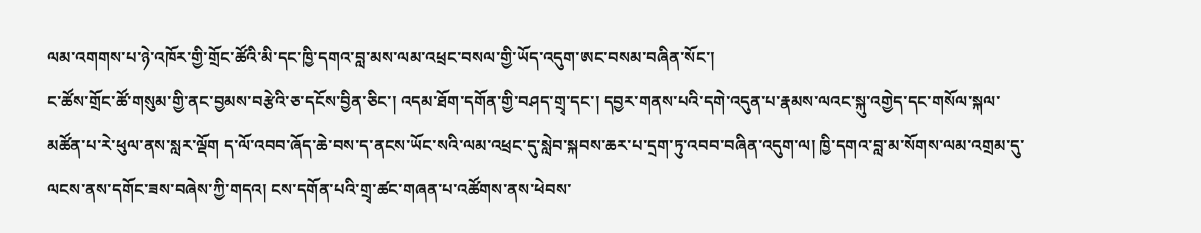ལམ་འགགས་པ་ཉེ་འཁོར་གྱི་གྲོང་ཚོའི་མི་དང་ཁྱི་དགའ་བླ་མས་ལམ་འཕྲང་བསལ་གྱི་ཡོད་འདུག་ཨང་བསམ་བཞིན་སོང་།
ང་ཚོས་གྲོང་ཚོ་གསུམ་གྱི་ནང་བྱམས་བརྩེའི་ཅ་དངོས་བྱིན་ཅིང་། འདམ་ཐོག་དགོན་གྱི་བཤད་གྲྭ་དང་། དབྱར་གནས་པའི་དགེ་འདུན་པ་རྣམས་ལའང་སྐུ་འགྱེད་དང་གསོལ་སྐལ་མཚོན་པ་རེ་ཕུལ་ནས་སླར་ལྡོག ད་ལོ་འབབ་ཞོད་ཆེ་བས་ད་ནངས་ཡོང་སའི་ལམ་འཕྲང་དུ་སླེབ་སྐབས་ཆར་པ་དྲག་ཏུ་འབབ་བཞིན་འདུག་ལ། ཁྱི་དགའ་བླ་མ་སོགས་ལམ་འགྲམ་དུ་ལངས་ནས་དགོང་ཟས་བཞེས་ཀྱི་གདའ། ངས་དགོན་པའི་གྲྭ་ཚང་གཞན་པ་འཚོགས་ནས་ཕེབས་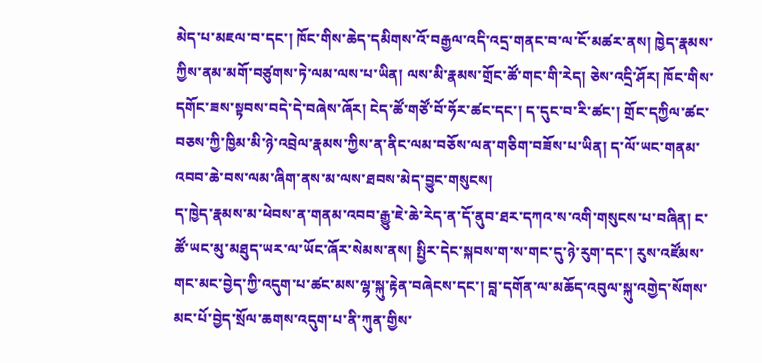མེད་པ་མཇལ་བ་དང་། ཁོང་གིས་ཆེད་དམིགས་འོ་བརྒྱལ་འདི་འདྲ་གནང་བ་ལ་ངོ་མཚར་ནས། ཁྱེད་རྣམས་ཀྱིས་ནམ་མགོ་བཙུགས་ཏེ་ལམ་ལས་པ་ཡིན། ལས་མི་རྣམས་གྲོང་ཚོ་གང་གི་རེད། ཅེས་འདྲི་ཤོར། ཁོང་གིས་དགོང་ཟས་སྟབས་བདེ་དེ་བཞེས་ཞོར། ངེད་ཚོ་གཙོ་བོ་ཧོར་ཚང་དང་། ད་དུང་བ་རི་ཚང་། གྲོང་དཀྱིལ་ཚང་བཅས་ཀྱི་ཁྱིམ་མི་ཉེ་འབྲེལ་རྣམས་ཀྱིས་ན་ནིང་ལམ་བཅོས་ལན་གཅིག་བཟོས་པ་ཡིན། ད་ལོ་ཡང་གནམ་འབབ་ཆེ་བས་ལམ་ཞིག་ནས་མ་ལས་ཐབས་མེད་བྱུང་གསུངས།
ད་ཁྱེད་རྣམས་མ་ཕེབས་ན་གནམ་འབབ་རྒྱུ་ཇེ་ཆེ་རེད་ན་དོ་ནུབ་ཐར་དཀའ་ས་འགི་གསུངས་པ་བཞིན། ང་ཚོ་ཡང་མུ་མཐུད་ཡར་ལ་ཡོང་ཞོར་སེམས་ནས། སྤྱིར་དེང་སྐབས་ག་ས་གང་དུ་ཉེ་རུག་དང་། རུས་འཛོམས་གང་མང་བྱེད་ཀྱི་འདུག་པ་ཚང་མས་ལྷ་སྐུ་རྟེན་བཞེངས་དང་། བླ་དགོན་ལ་མཆོད་འབུལ་སྐུ་འགྱེད་སོགས་མང་པོ་བྱེད་སྲོལ་ཆགས་འདུག་པ་ནི་ཀུན་གྱིས་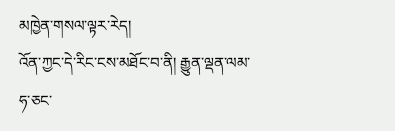མཁྱེན་གསལ་ལྟར་རེད།
འོན་ཀྱང་དེ་རིང་ངས་མཐོང་བ་ནི། རྒྱུན་ལྡན་ལམ་ཧ་ཅང་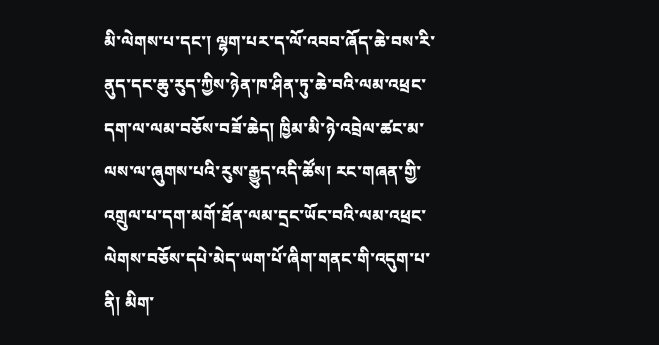མི་ལེགས་པ་དང་། ལྷག་པར་ད་ལོ་འབབ་ཞོད་ཆེ་བས་རི་ནུད་དང་ཆུ་རུད་ཀྱིས་ཉེན་ཁ་ཤིན་ཏུ་ཆེ་བའི་ལམ་འཕྲང་དག་ལ་ལམ་བཅོས་བཟོ་ཆེད། ཁྱིམ་མི་ཉེ་འབྲེལ་ཚང་མ་ལས་ལ་ཞུགས་པའི་རུས་རྒྱུད་འདི་ཚོས། རང་གཞན་གྱི་འགྲུལ་པ་དག་མགོ་ཐོན་ལམ་དྲང་ཡོང་བའི་ལམ་འཕྲང་ལེགས་བཅོས་དཔེ་མེད་ཡག་པོ་ཞིག་གནང་གི་འདུག་པ་ནི། མིག་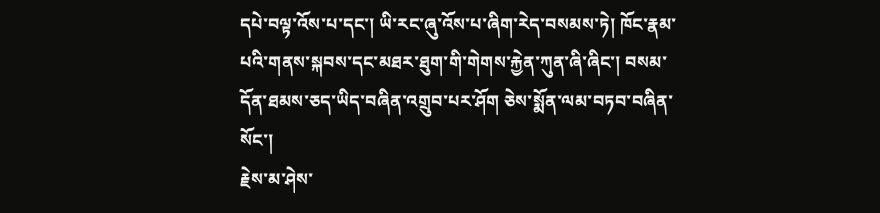དཔེ་བལྟ་འོས་པ་དང་། ཡི་རང་ཞུ་འོས་པ་ཞིག་རེད་བསམས་ཏེ། ཁོང་རྣམ་པའི་གནས་སྐབས་དང་མཐར་ཐུག་གི་གེགས་རྐྱེན་ཀུན་ཞི་ཞིང་། བསམ་དོན་ཐམས་ཅད་ཡིད་བཞིན་འགྲུབ་པར་ཤོག ཅེས་སྨོན་ལམ་བཏབ་བཞིན་སོང་།
རྗེས་མ་ཤེས་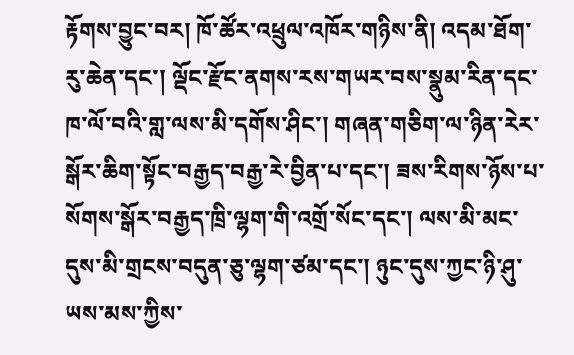རྟོགས་བྱུང་བར། ཁོ་ཚོར་འཕྲུལ་འཁོར་གཉིས་ནི། འདམ་ཐོག་རུ་ཆེན་དང་། ལྡོང་རྫོང་ནགས་རས་གཡར་བས་སྣུམ་རིན་དང་ཁ་ལོ་བའི་གླ་ལས་མི་དགོས་ཤིང་། གཞན་གཅིག་ལ་ཉིན་རེར་སྒོར་ཆིག་སྟོང་བརྒྱད་བརྒྱ་རེ་བྱིན་པ་དང་། ཟས་རིགས་ཉོས་པ་སོགས་སྒོར་བརྒྱད་ཁྲི་ལྷག་གི་འགྲོ་སོང་དང་། ལས་མི་མང་དུས་མི་གྲངས་བདུན་ཅུ་ལྷག་ཙམ་དང་། ཉུང་དུས་ཀྱང་ཉི་ཤུ་ཡས་མས་ཀྱིས་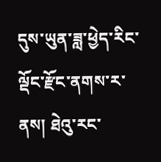དུས་ཡུན་ཟླ་ཕྱེད་རིང་ལྡོང་རྫོང་ནགས་ར་ནས། ཐེའུ་རང་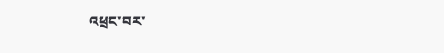འཕྲང་བར་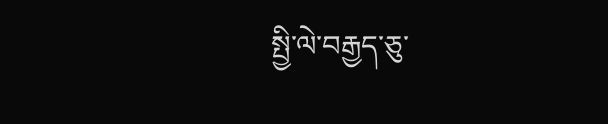སྤྱི་ལེ་བརྒྱད་ཅུ་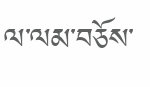ལ་ལམ་བཅོས་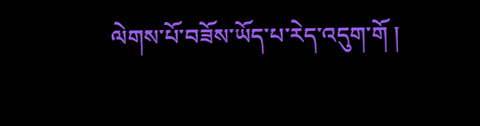ལེགས་པོ་བཟོས་ཡོད་པ་རེད་འདུག་གོ །